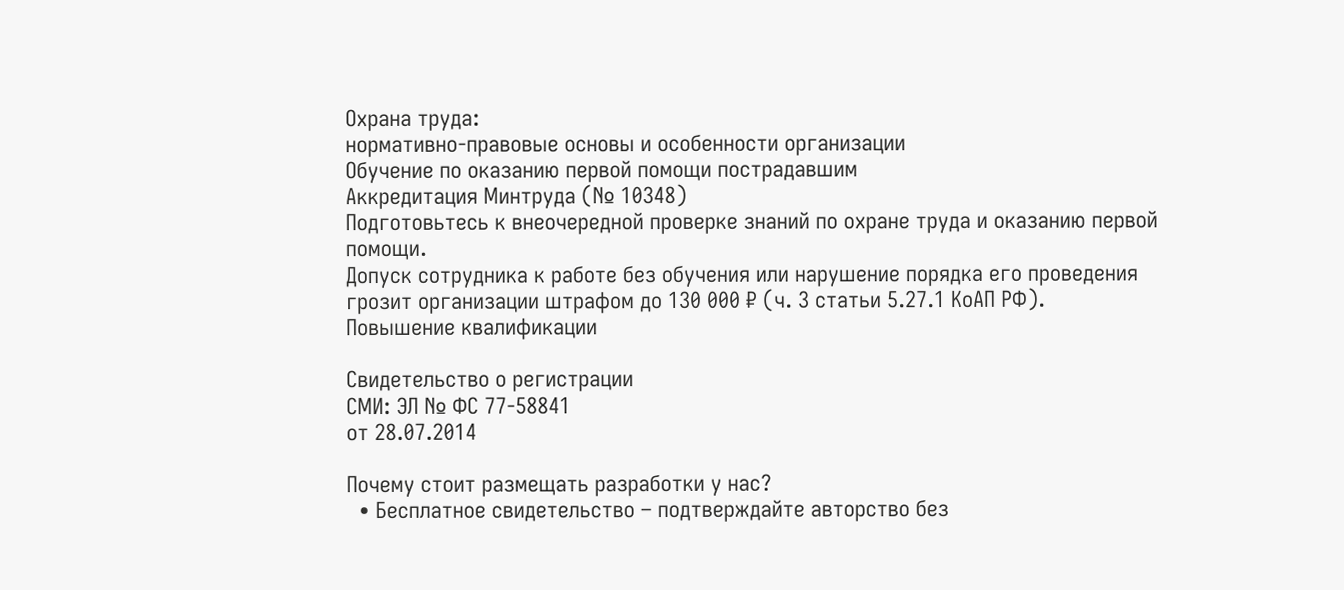Охрана труда:
нормативно-правовые основы и особенности организации
Обучение по оказанию первой помощи пострадавшим
Аккредитация Минтруда (№ 10348)
Подготовьтесь к внеочередной проверке знаний по охране труда и оказанию первой помощи.
Допуск сотрудника к работе без обучения или нарушение порядка его проведения
грозит организации штрафом до 130 000 ₽ (ч. 3 статьи 5.27.1 КоАП РФ).
Повышение квалификации

Свидетельство о регистрации
СМИ: ЭЛ № ФС 77-58841
от 28.07.2014

Почему стоит размещать разработки у нас?
  • Бесплатное свидетельство – подтверждайте авторство без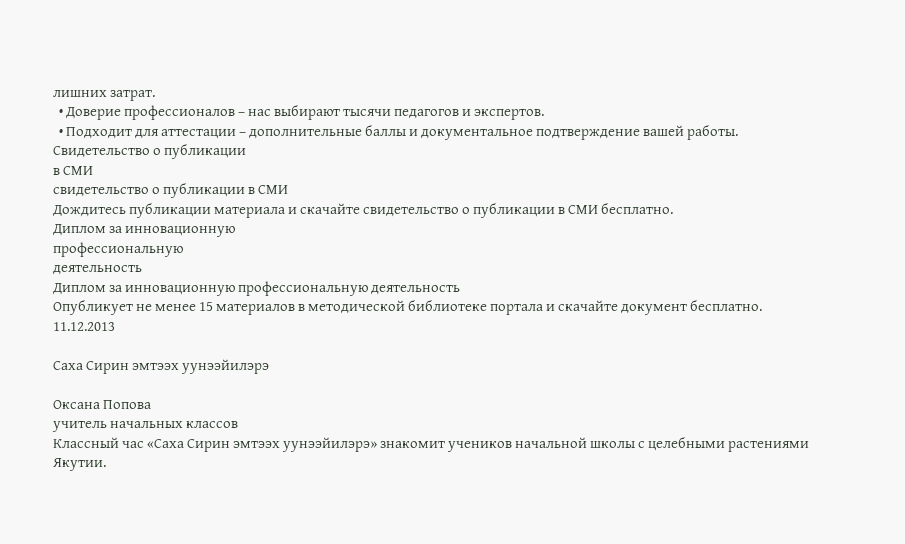лишних затрат.
  • Доверие профессионалов – нас выбирают тысячи педагогов и экспертов.
  • Подходит для аттестации – дополнительные баллы и документальное подтверждение вашей работы.
Свидетельство о публикации
в СМИ
свидетельство о публикации в СМИ
Дождитесь публикации материала и скачайте свидетельство о публикации в СМИ бесплатно.
Диплом за инновационную
профессиональную
деятельность
Диплом за инновационную профессиональную деятельность
Опубликует не менее 15 материалов в методической библиотеке портала и скачайте документ бесплатно.
11.12.2013

Саха Сирин эмтээх уунээйилэрэ

Оксана Попова
учитель начальных классов
Классный час «Саха Сирин эмтээх уунээйилэрэ» знакомит учеников начальной школы с целебными растениями Якутии.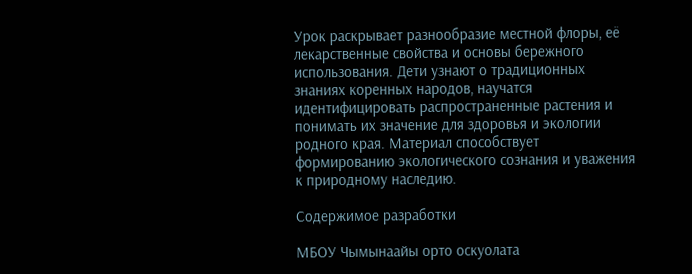Урок раскрывает разнообразие местной флоры, её лекарственные свойства и основы бережного использования. Дети узнают о традиционных знаниях коренных народов, научатся идентифицировать распространенные растения и понимать их значение для здоровья и экологии родного края. Материал способствует формированию экологического сознания и уважения к природному наследию.

Содержимое разработки

МБОУ Чымынаайы орто оскуолата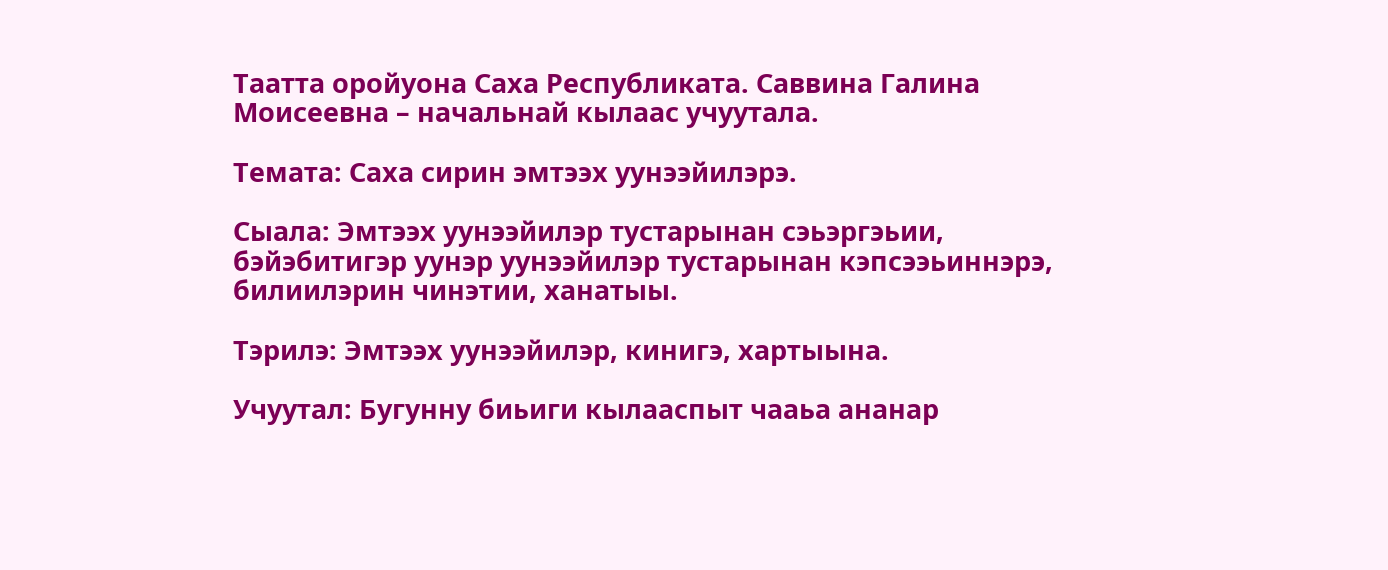Таатта оройуона Саха Республиката. Саввина Галина Моисеевна – начальнай кылаас учуутала.

Темата: Саха сирин эмтээх уунээйилэрэ.

Сыала: Эмтээх уунээйилэр тустарынан сэьэргэьии, бэйэбитигэр уунэр уунээйилэр тустарынан кэпсээьиннэрэ, билиилэрин чинэтии, ханатыы.

Тэрилэ: Эмтээх уунээйилэр, кинигэ, хартыына.

Учуутал: Бугунну биьиги кылааспыт чааьа ананар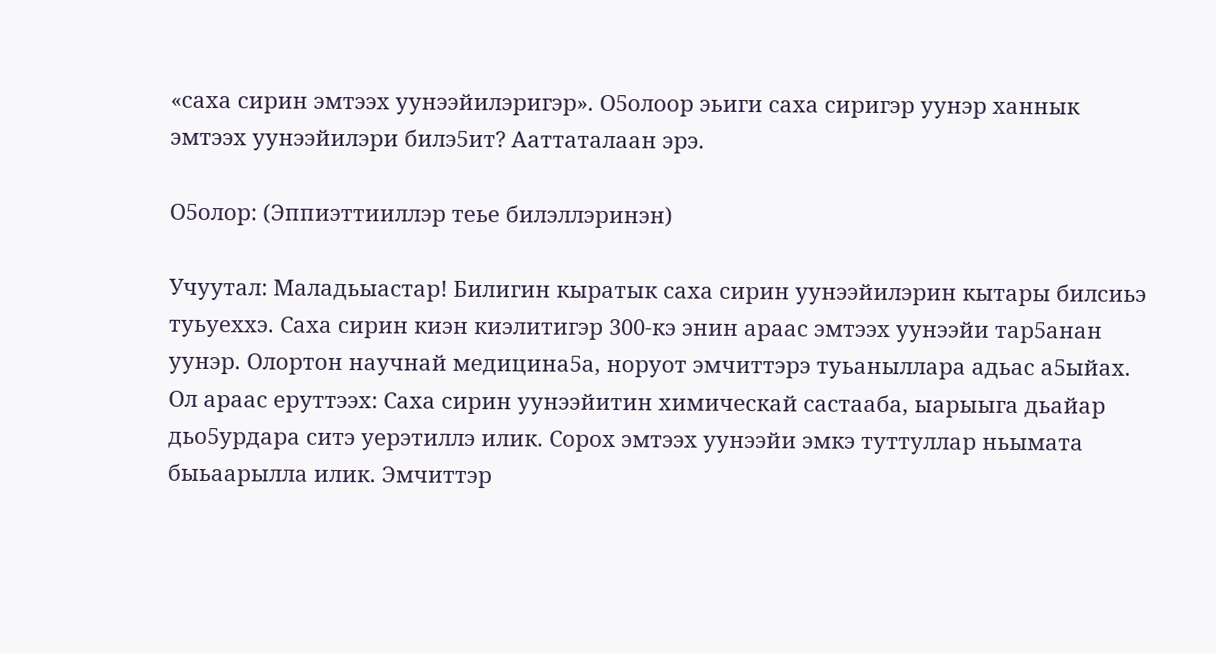«саха сирин эмтээх уунээйилэригэр». О5олоор эьиги саха сиригэр уунэр ханнык эмтээх уунээйилэри билэ5ит? Ааттаталаан эрэ.

О5олор: (Эппиэттииллэр теье билэллэринэн)

Учуутал: Маладьыастар! Билигин кыратык саха сирин уунээйилэрин кытары билсиьэ туьуеххэ. Саха сирин киэн киэлитигэр 300-кэ энин араас эмтээх уунээйи тар5анан уунэр. Олортон научнай медицина5а, норуот эмчиттэрэ туьаныллара адьас а5ыйах. Ол араас еруттээх: Саха сирин уунээйитин химическай састааба, ыарыыга дьайар дьо5урдара ситэ уерэтиллэ илик. Сорох эмтээх уунээйи эмкэ туттуллар ньымата быьаарылла илик. Эмчиттэр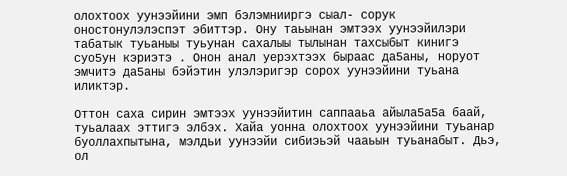олохтоох уунээйини эмп бэлэмнииргэ сыал- сорук оностонулэлэспэт эбиттэр. Ону таьынан эмтээх уунээйилэри табатык туьаныы туьунан сахалыы тылынан тахсыбыт кинигэ суо5ун кэриэтэ . Онон анал уерэхтээх быраас да5аны, норуот эмчитэ да5аны бэйэтин улэлэригэр сорох уунээйини туьана иликтэр.

Оттон саха сирин эмтээх уунээйитин саппааьа айыла5а5а баай, туьалаах эттигэ элбэх. Хайа уонна олохтоох уунээйини туьанар буоллахпытына, мэлдьи уунээйи сибиэьэй чааьын туьанабыт. Дьэ, ол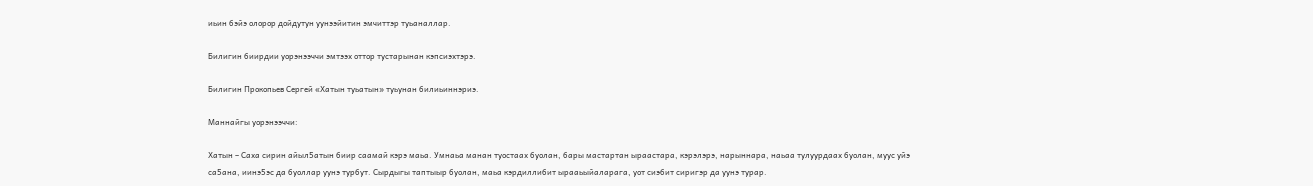иьин бэйэ олорор дойдутун уунээйитин эмчиттэр туьаналлар.

Билигин биирдии уорэнээччи эмтээх оттор тустарынан кэпсиэхтэрэ.

Билигин Прокопьев Сергей «Хатын туьатын» туьунан билиьиннэриэ.

Маннайгы уорэнээччи:

Хатын – Саха сирин айыл5атын биир саамай кэрэ маьа. Умнаьа манан туостаах буолан, бары мастартан ыраастара, кэрэлэрэ, нарыннара, наьаа тулуурдаах буолан, муус уйэ са5ана, иинэ5эс да буоллар уунэ турбут. Сырдыгы таптыыр буолан, маьа кэрдиллибит ырааьыйаларага, уот сиэбит сиригэр да уунэ турар.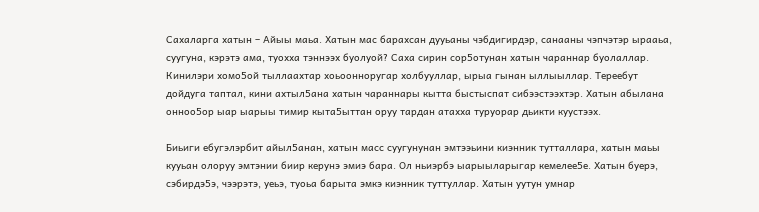Сахаларга хатын – Айыы маьа. Хатын мас барахсан дууьаны чэбдигирдэр, санааны чэпчэтэр ырааьа, суугуна, кэрэтэ ама, туохха тэннээх буолуой? Саха сирин сор5отунан хатын чараннар буолаллар. Кинилэри хомо5ой тыллаахтар хоьоонноругар холбууллар, ырыа гынан ыллыыллар. Тереебут дойдуга таптал, кини ахтыл5ана хатын чараннары кытта быстыспат сибээстээхтэр. Хатын абылана онноо5ор ыар ыарыы тимир кыта5ыттан оруу тардан атахха туруорар дьикти куустээх.

Биьиги ебугэлэрбит айыл5анан, хатын масс суугунунан эмтээьини киэнник тутталлара, хатын маьы кууьан олоруу эмтэнии биир керунэ эмиэ бара. Ол ньиэрбэ ыарыыларыгар кемелее5е. Хатын буерэ, сэбирдэ5э, чээрэтэ, уеьэ, туоьа барыта эмкэ киэнник туттуллар. Хатын уутун умнар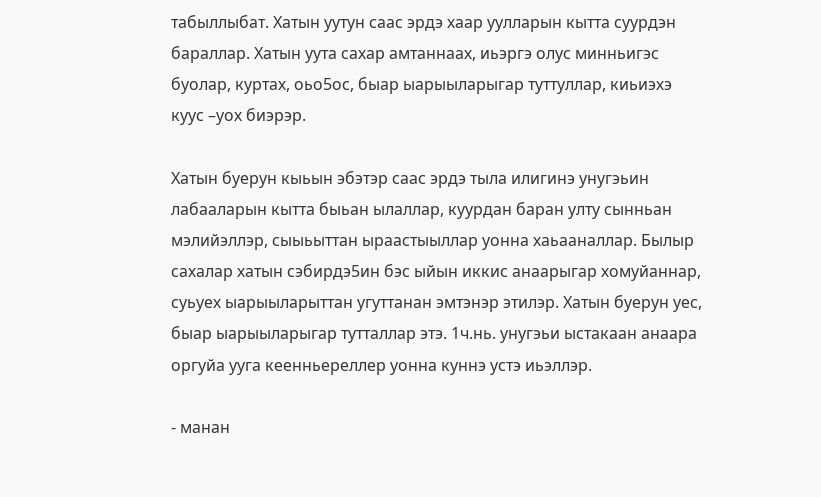табыллыбат. Хатын уутун саас эрдэ хаар уулларын кытта суурдэн бараллар. Хатын уута сахар амтаннаах, иьэргэ олус минньигэс буолар, куртах, оьо5ос, быар ыарыыларыгар туттуллар, киьиэхэ куус –уох биэрэр.

Хатын буерун кыьын эбэтэр саас эрдэ тыла илигинэ унугэьин лабааларын кытта быьан ылаллар, куурдан баран улту сынньан мэлийэллэр, сыыьыттан ыраастыыллар уонна хаьааналлар. Былыр сахалар хатын сэбирдэ5ин бэс ыйын иккис анаарыгар хомуйаннар, суьуех ыарыыларыттан угуттанан эмтэнэр этилэр. Хатын буерун уес, быар ыарыыларыгар тутталлар этэ. 1ч.нь. унугэьи ыстакаан анаара оргуйа ууга кеенньереллер уонна куннэ устэ иьэллэр.

- манан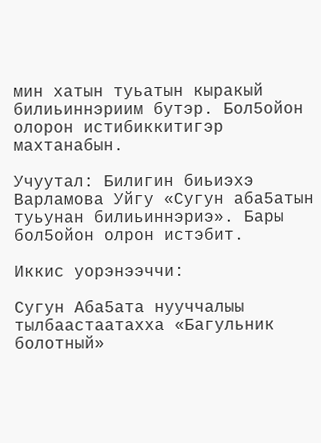мин хатын туьатын кыракый билиьиннэриим бутэр. Бол5ойон олорон истибиккитигэр махтанабын.

Учуутал: Билигин биьиэхэ Варламова Уйгу «Сугун аба5атын туьунан билиьиннэриэ». Бары бол5ойон олрон истэбит.

Иккис уорэнээччи:

Сугун Аба5ата нууччалыы тылбаастаатахха «Багульник болотный»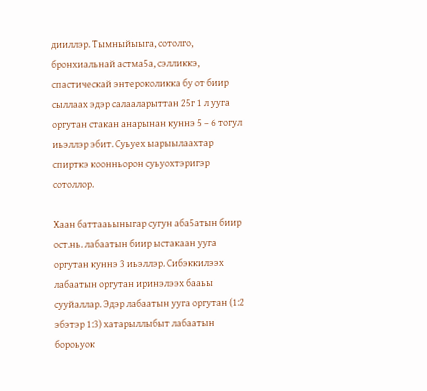дииллэр. Тымныйыыга, сотолго, бронхиальнай астма5а, сэлликкэ, спастическай энтероколикка бу от биир сыллаах эдэр салааларыттан 25г 1 л ууга оргутан стакан анарынан куннэ 5 – 6 тогул иьэллэр эбит. Суьуех ыарыылаахтар спирткэ коонньорон суьуохтэригэр сотоллор.

Хаан баттааьыныгар сугун аба5атын биир ост.нь. лабаатын биир ыстакаан ууга оргутан куннэ 3 иьэллэр. Сибэккилээх лабаатын оргутан иринэлээх бааьы сууйаллар. Эдэр лабаатын ууга оргутан (1:2 эбэтэр 1:3) хатарыллыбыт лабаатын бороьуок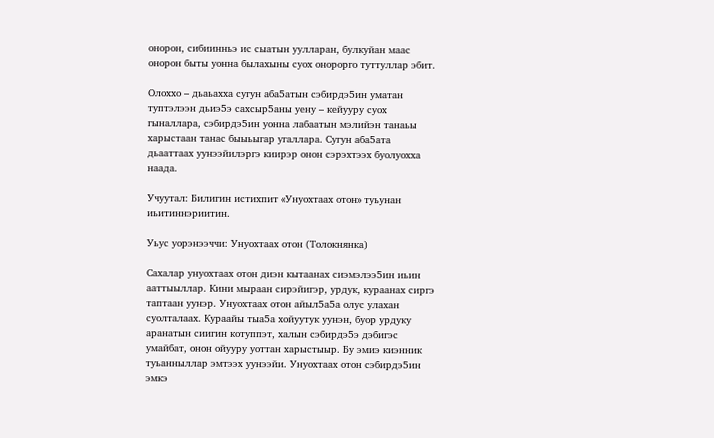онорон, сибиинньэ ис сыатын уулларан, булкуйан маас онорон быты уонна былахыны суох онорорго туттуллар эбит.

Олоххо – дьаьахха сугун аба5атын сэбирдэ5ин уматан туптэлээн дьиэ5э сахсыр5аны уену – кейууру суох гыналлара, сэбирдэ5ин уонна лабаатын мэлийэн танаьы харыстаан танас быыьыгар угаллара. Сугун аба5ата дьааттаах уунээйилэргэ киирэр онон сэрэхтээх буолуохха наада.

Учуутал: Билигин истихпит «Унуохтаах отон» туьунан иьитиннэриитин.

Уьус уорэнээччи: Унуохтаах отон (Толокнянка)

Сахалар унуохтаах отон диэн кытаанах сиэмэлээ5ин иьин ааттыыллар. Кини мыраан сирэйигэр, урдук, кураанах сиргэ таптаан уунэр. Унуохтаах отон айыл5а5а олус улахан суолталаах. Кураайы тыа5а хойуутук уунэн, буор урдуку аранатын сиигин котуппэт, халын сэбирдэ5э дэбигэс умайбат, онон ойууру уоттан харыстыыр. Бу эмиэ киэнник туьанныллар эмтээх уунээйи. Унуохтаах отон сэбирдэ5ин эмкэ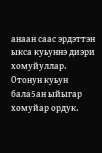анаан саас эрдэттэн ыкса куьуннэ диэри хомуйуллар. Отонун куьун бала5ан ыйыгар хомуйар ордук.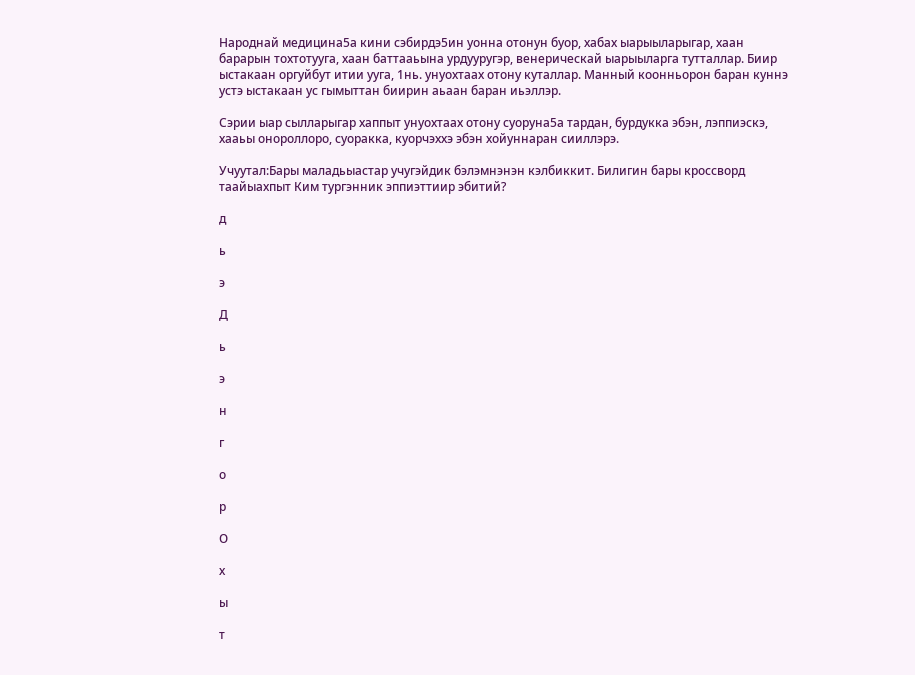Народнай медицина5а кини сэбирдэ5ин уонна отонун буор, хабах ыарыыларыгар, хаан барарын тохтотууга, хаан баттааьына урдууругэр, венерическай ыарыыларга тутталлар. Биир ыстакаан оргуйбут итии ууга, 1нь. унуохтаах отону куталлар. Манный коонньорон баран куннэ устэ ыстакаан ус гымыттан биирин аьаан баран иьэллэр.

Сэрии ыар сылларыгар хаппыт унуохтаах отону суоруна5а тардан, бурдукка эбэн, лэппиэскэ, хааьы онороллоро, суоракка, куорчэххэ эбэн хойуннаран сииллэрэ.

Учуутал:Бары маладьыастар учугэйдик бэлэмнэнэн кэлбиккит. Билигин бары кроссворд таайыахпыт Ким тургэнник эппиэттиир эбитий?

д

ь

э

Д

ь

э

н

г

о

р

О

х

ы

т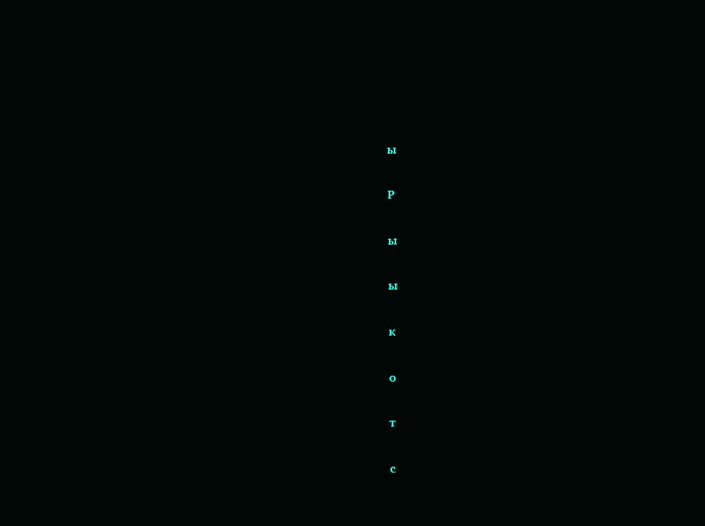ы

Р

ы

ы

к

о

т

с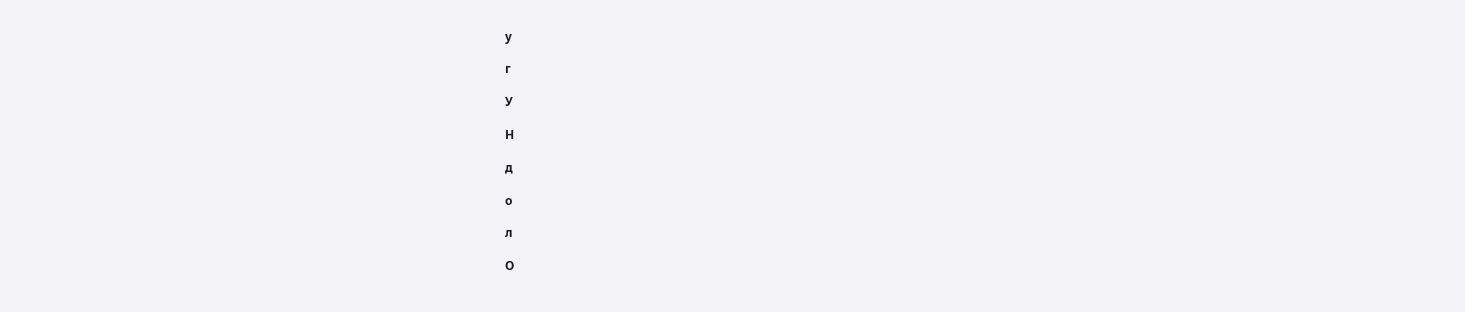у

г

У

Н

д

о

л

О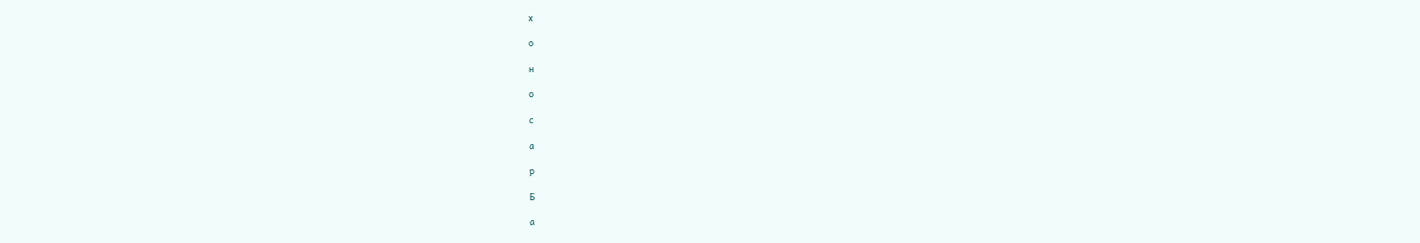х

о

н

о

с

а

р

Б

а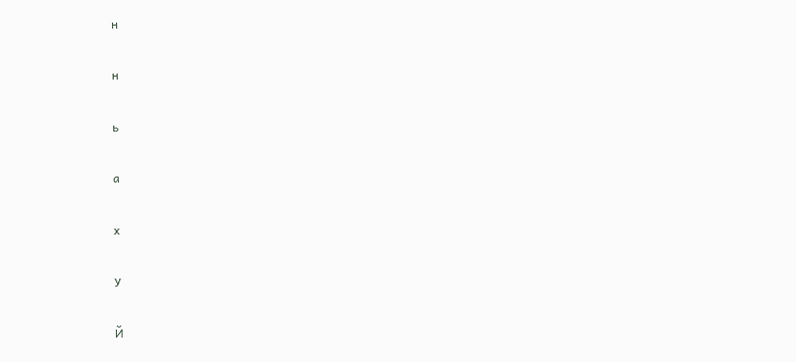н

н

ь

а

х

У

Й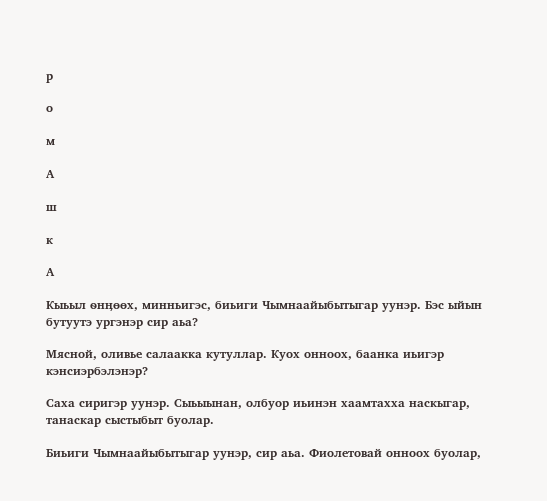р

о

м

А

ш

к

А

Кыьыл ѳнӊөөх, минньигэс, биьиги Чымнаайыбытыгар уунэр. Бэс ыйын бутуутэ ургэнэр сир аьа?

Мясной, оливье салаакка кутуллар. Куох онноох, баанка иьигэр кэнсиэрбэлэнэр?

Саха сиригэр уунэр. Сыьыынан, олбуор иьинэн хаамтахха наскыгар, танаскар сыстыбыт буолар.

Биьиги Чымнаайыбытыгар уунэр, сир аьа. Фиолетовай онноох буолар,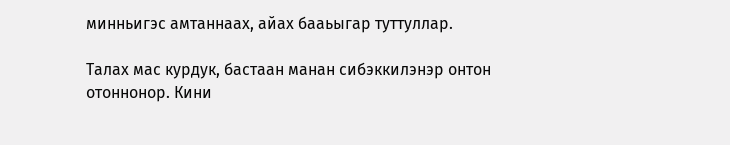минньигэс амтаннаах, айах бааьыгар туттуллар.

Талах мас курдук, бастаан манан сибэккилэнэр онтон отоннонор. Кини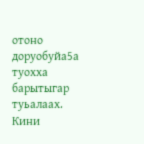отоно доруобуйа5а туохха барытыгар туьалаах. Кини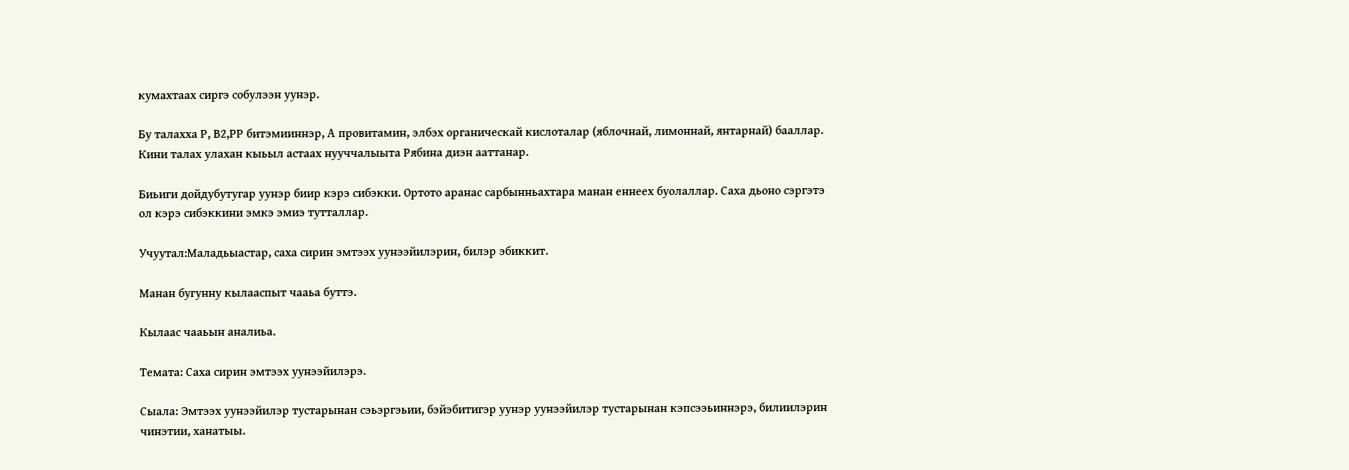кумахтаах сиргэ собулээн уунэр.

Бу талахха Р, В2,РР битэмииннэр, А провитамин, элбэх органическай кислоталар (яблочнай, лимоннай, янтарнай) бааллар. Кини талах улахан кыьыл астаах нууччалыыта Рябина диэн ааттанар.

Биьиги дойдубутугар уунэр биир кэрэ сибэкки. Ортото аранас сарбынньахтара манан еннеех буолаллар. Саха дьоно сэргэтэ ол кэрэ сибэккини эмкэ эмиэ тутталлар.

Учуутал:Маладьыастар, саха сирин эмтээх уунээйилэрин, билэр эбиккит.

Манан бугунну кылааспыт чааьа буттэ.

Кылаас чааьын аналиьа.

Темата: Саха сирин эмтээх уунээйилэрэ.

Сыала: Эмтээх уунээйилэр тустарынан сэьэргэьии, бэйэбитигэр уунэр уунээйилэр тустарынан кэпсээьиннэрэ, билиилэрин чинэтии, ханатыы.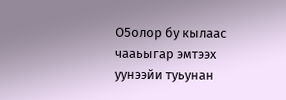О5олор бу кылаас чааьыгар эмтээх уунээйи туьунан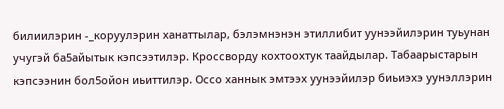билиилэрин -_коруулэрин ханаттылар, бэлэмнэнэн этиллибит уунээйилэрин туьунан учугэй ба5айытык кэпсээтилэр. Кроссворду кохтоохтук таайдылар. Табаарыстарын кэпсээнин бол5ойон иьиттилэр. Оссо ханнык эмтээх уунээйилэр биьиэхэ уунэллэрин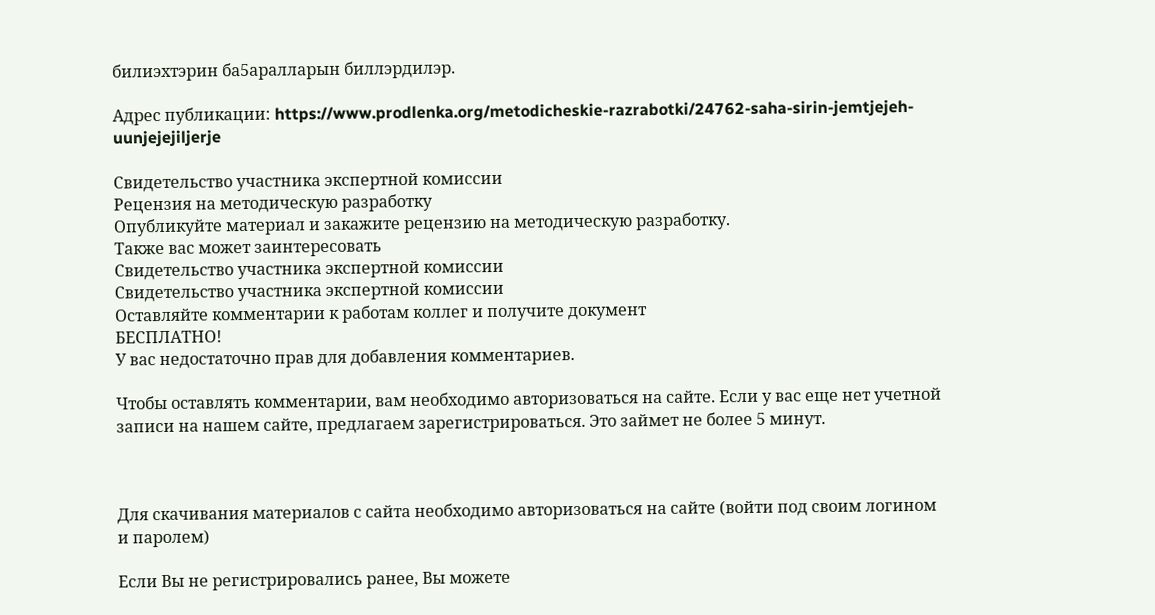билиэхтэрин ба5аралларын биллэрдилэр.

Адрес публикации: https://www.prodlenka.org/metodicheskie-razrabotki/24762-saha-sirin-jemtjejeh-uunjejejiljerje

Свидетельство участника экспертной комиссии
Рецензия на методическую разработку
Опубликуйте материал и закажите рецензию на методическую разработку.
Также вас может заинтересовать
Свидетельство участника экспертной комиссии
Свидетельство участника экспертной комиссии
Оставляйте комментарии к работам коллег и получите документ
БЕСПЛАТНО!
У вас недостаточно прав для добавления комментариев.

Чтобы оставлять комментарии, вам необходимо авторизоваться на сайте. Если у вас еще нет учетной записи на нашем сайте, предлагаем зарегистрироваться. Это займет не более 5 минут.



Для скачивания материалов с сайта необходимо авторизоваться на сайте (войти под своим логином и паролем)

Если Вы не регистрировались ранее, Вы можете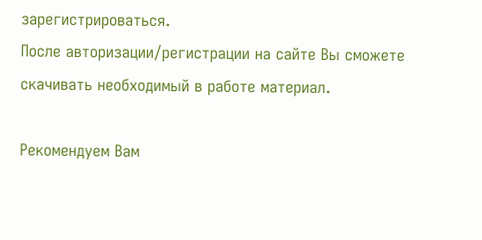зарегистрироваться.
После авторизации/регистрации на сайте Вы сможете скачивать необходимый в работе материал.

Рекомендуем Вам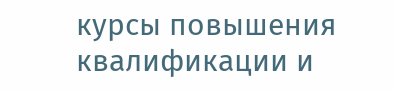курсы повышения квалификации и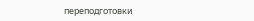переподготовки